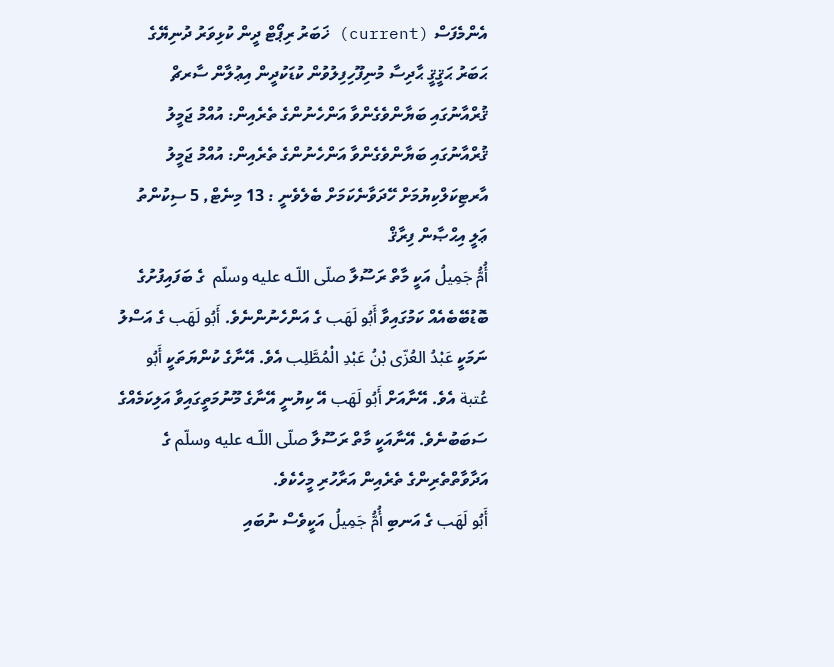އެންމެފަސް (current) ޚަބަރު ރިޕޯޓް ދީން ކުޅިވަރު ދުނިޔޭގެ ޙަބަރު ޙަޤީޤީ ޙާދިސާ މުނިފޫހިފިލުވުން ކުޑަކުދީން އިޢުލާން ސާރޗް
ޤުރްއާނުގައި ބަޔާންވެގެންވާ އަންހެނުންގެ ތެރެއިން: އުއްމު ޖަމީލު
ޤުރްއާނުގައި ބަޔާންވެގެންވާ އަންހެނުންގެ ތެރެއިން: އުއްމު ޖަމީލު
އާރޓިކަލްކިޔުމަށް ހޭދަވާނެކަމަށް ބެލެވެނީ : 13 މިނެޓް, 5 ސިކުންތު
ޢަލީ އިޙްޞާން ފިރާޤް
أُمُّ جَمِيلُ އަކީ މާތް ރަސޫލާ صلّى اللّـه عليه وسلّم  ގެ ބަފައިފުށުގެ ބޮޑުބޭބެއެއް ކަމުގައިވާ أَبُو لَهَب ގެ އަންހެނުންނެވެ. أَبُو لَهَب ގެ އަސްލު ނަމަކީ عَبْدُ العُزّى بْنُ عَبْدِ الْمُطَّلِب އެވެ. އޭނާގެ ކުންޔަތަކީ أَبُو عُتبة އެވެ. އޭނާއަށް أَبُو لَهَب އޭ ކިޔުނީ އޭނާގެ މޫނުމަތީގައިވާ އަލިކަމެއްގެ ސަބަބުނެވެ. އޭނާއަކީ މާތް ރަސޫލާ صلّى اللّـه عليه وسلّم ގެ އަދާވާތްތެރިންގެ ތެރެއިން އަރާހުރި މީހެކެވެ.
أَبُو لَهَب ގެ އަނބި أُمُّ جَمِيلُ އަކީވެސް ނުބައި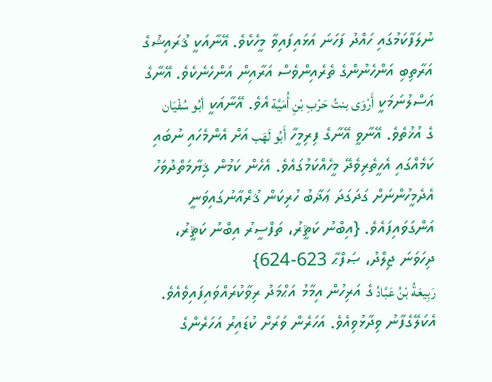ނުލަފާކަމުގައި ހައްދު ފަހަނަ އަޅައިފައިވާ މީހެކެވެ. އޭނާއަކީ ޤުރައިޝުގެ އަރާތިބި އަންހެނުންގެ ތެރެއިންވެސް އަރާއިން އަންހެނެކެވެ. އޭނާގެ އަސްލުނަމަކީ أَرْوَى بنتُ حَرْبِ بْنِ أُمَيَّة އެވެ. އޭނާއަކީ أبُو سُفْيَان ގެ އުޚުތެވެ. އޭނާވީ އޭނާގެ ފިރިމީހާ أَبُو لَهَب އަށް އެންމެހައި ނުބައި ކަމެއްގައި އެހީތެރިވެދޭ މީހެއްކަމުގައެވެ. އެހެން ކަމުން ޤިޔާމަތްދުވަހު އެދެމީހުންނަށް ގަދަގަދަ ޢަޛާބު ހުރިކަން ޤުރްއާނުގައިވަނީ އަންގަވައިފައެވެ. {އިބްނު ކަޘީރު، ތަފްސީރު އިބްނު ކަޘީރު، ދިހަވަނަ ޖިލްދު، ޞަފްޙާ 623-624}
رَبِيعَةُ بْنُ عَبَّادُ ގެ އަރިހުން އިމާމު އަޙްމަދު ރިވާކުރައްވައިފައިވެއެވެ. އެކަލޭގެފާނު ވިދާޅުވިއެވެ. އަހަރެން ވަރަށް ކުޑައިރު އަހަރެންގެ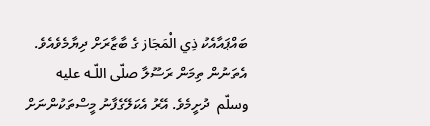ބައްޕައާއެކު ذِي الْمَجَاز ގެ ބާޒާރަށް ދިޔާމެވެއެވެ. އެތަނުން ތިމަން ރަސޫލާ صلّى اللّـه عليه وسلّم  ދުށީމެވެ. އޭރު އެކަލޭގެފާނު މީސްތަކުންނަށް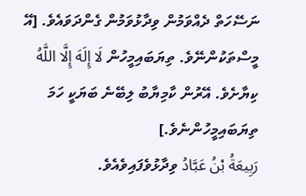ނަސޭހަތް ދެއްވަމުން ވިދާޅުވަމުން ގެންދަވައެވެ. [އޭ މީސްތަކުންނޭވެ. ތިޔަބައިމީހުން لَا إِلَهَ إِلَّا اللَّهُ ކިޔާށެވެ. އޭރުން ކާމިޔާބު ލިބޭނެ ބަޔަކީ ހަމަ ތިޔަބައިމީހުންނެވެ.]
رَبِيعَةُ بْنُ عَبَّادُ ވިދާޅުވެފައިވެއެވެ.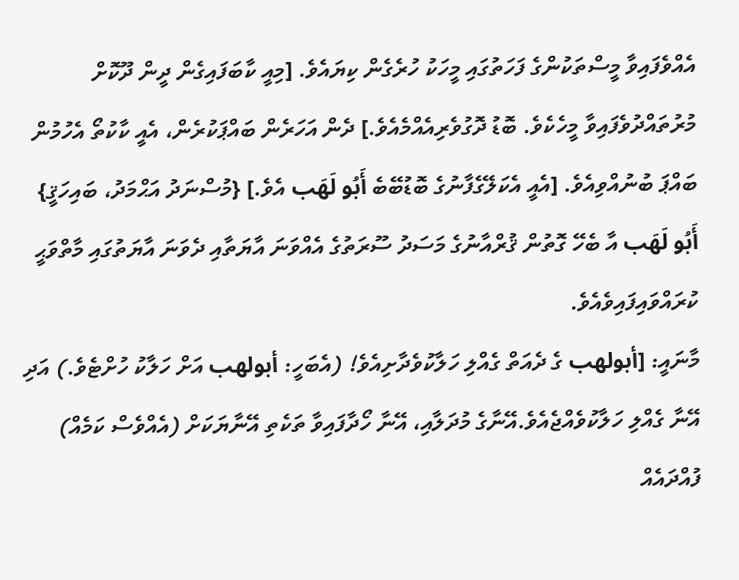އެއްވެފައިވާ މީސްތަކުންގެ ފަހަތުގައި މީހަކު ހުރެގެން ކިޔައެވެ. [މިއީ ކާބަފައިގެން ދީން ދޫކޮށް މުރުތައްދުވެފައިވާ މީހެކެވެ. ބޮޑު ދޮގުވެރިއެއްމެއެވެ.] ދެން އަހަރެން ބައްޕަކުރެން، އެއީ ކާކުތޯ އެހުމުން ބައްޕަ ބުނުއްވިއެވެ. [އެއީ އެކަލޭގެފާނުގެ ބޮޑުބޭބެ أَبُو لَهَب އެވެ.] {މުސްނަދު އަޙްމަދު، ބައިހަޤީ}
أَبُو لَهَب އާ ބެހޭ ގޮތުން ޤުރްއާނުގެ މަސަދު ސޫރަތުގެ އެއްވަނަ އާޔަތާއި ދެވަނަ އާޔަތުގައި މާތްވަޙީ ކުރައްވައިފައިވެއެވެ.
މާނައީ: [أبولهب ގެ ދެއަތް ގެއްލި ހަލާކުވެދާށިއެވެ! (އެބަހީ: أبولهب އަށް ހަލާކު ހުށްޓެވެ.) އަދި އޭނާ ގެއްލި ހަލާކުވެއްޖެއެވެ.އޭނާގެ މުދަލާއި، އޭނާ ހޯދާފައިވާ ތަކެތި އޭނާޔަކަށް (އެއްވެސް ކަމެއް) ފުއްދައެއް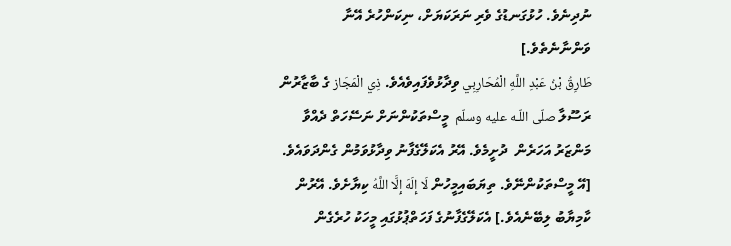ނުދިނެވެ. ހުޅުގަނޑުގެ ވެރި ނަރަކަޔަށް، ނިކަންހުރެ އޭނާ ވަންނާނެތެވެ.]
طَارِقُ بْنُ عَبْدِ اللَّهِ الْمُحَارِبِي ވިދާޅުވެފައިވެއެވެ. ذِي الْمَجَاز ގެ ބާޒާރުން ރަސޫލާ صلّى اللّـه عليه وسلّم  މީސްތަކުންނަށް ނަސޭހަތް ދެއްވާ މަންޒަރު އަހަރެން  ދުށީމެވެ. އޭރު އެކަލޭގެފާނު ވިދާޅުވަމުން ގެންދަވައެވެ. [އޭ މީސްތަކުންނޭވެ. ތިޔަބައިމީހުން لَا إِلَهَ إِلَّا اللَّهُ ކިޔާށެވެ. އޭރުން ކާމިޔާބު ލިބޭނެއެވެ.] އެކަލޭގެފާނުގެ ފަހަތްޕުޅުގައި މީހަކު ހުރެގެން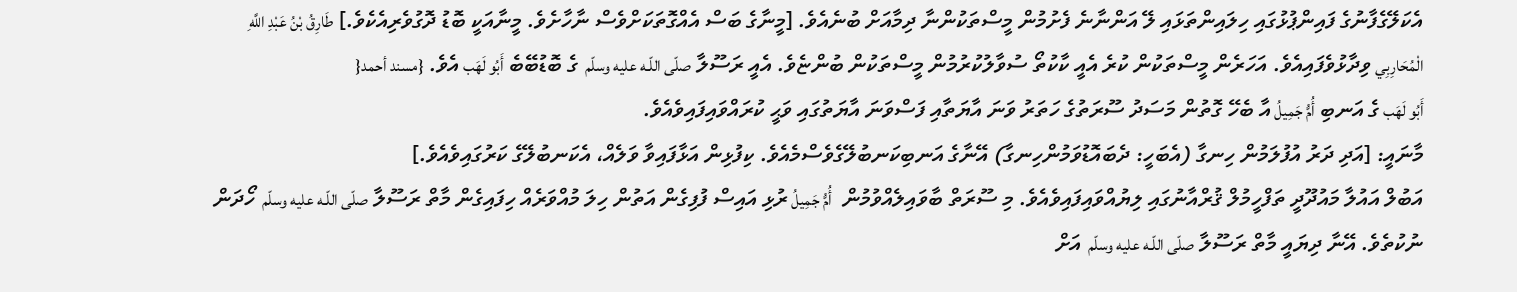އެކަލޭގެފާނުގެ ފައިންޕުޅުގައި ހިލައިންތަޅައި ލޭ އަންނާނެ ފެށުމުން މީސްތަކުންނާ ދިމާއަށް ބުނެއެވެ. [މީނާގެ ބަސް އެއްގޮތަކަށްވެސް ނާހާށެވެ. މީނާއަކީ ބޮޑު ދޮގުވެރިއެކެވެ.] طَارِقُ بْنُ عَبْدِ اللَّهِ الْمُحَارِبِي ވިދާޅުވެފައިއެވެ. އަހަރެން މީސްތަކުން ކުރެ އެއީ ކާކުތޯ ސުވާލުކުރުމުން މީސްތަކުން ބުންޏެވެ. އެއީ ރަސޫލާ صلّى اللّـه عليه وسلّم  ގެ ބޮޑުބޭބެ أَبُو لَهَب އެވެ. {مسند أحمد{
أَبُو لَهَب ގެ އަނބި أُمُّ جَمِيلُ އާ ބެހޭ ގޮތުން މަސަދު ސޫރަތުގެ ހަތަރު ވަނަ އާޔަތާއި ފަސްވަނަ އާޔަތުގައި ވަޙީ ކުރައްވައިފައިވެއެވެ.
މާނައީ: [އަދި ދަރު އުފުލަމުން ހިނގާ (އެބަހީ: ދެބައޮޑުވަމުންހިނގާ) އޭނާގެ އަނބިކަނބުލޭގެވެސްމެއެވެ. ކިފުޅިން އަޅާފައިވާ ވަލެއް، އެކަނބުލޭގެ ކަރުގައިވެއެވެ.]
އަބުލް އައުލާ މައުދޫދީ ތަފްހީމުލް ޤުރްއާނުގައި ލިޔުއްވައިފައިވެއެވެ. މި ސޫރަތް ބާވައިލެއްވުމުން  أُمُّ جَمِيلُ ރުޅި އައިސް ފުފިގެން އަތުން ހިލަ މުއްވަރެއް ހިފައިގެން މާތް ރަސޫލާ صلّى اللّـه عليه وسلّم  ހޯދަން ނުކުތެވެ. އޭނާ ދިޔައީ މާތް ރަސޫލާ صلّى اللّـه عليه وسلّم  އަށް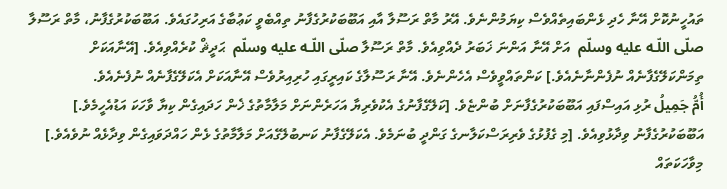ތައުހީނުކޮށް އޭނާ ހެދި ޅެންބައިތެއްވެސް ކިޔަމުންނެވެ. އޭރު މާތް ރަސޫލާ އާއި އަބޫބަކުރުގެފާނު ތިއްބެވީ ކަޢުބާގެ އަރިހުގައެވެ. އަބޫބަކުރުގެފާނު، މާތް ރަސޫލާ صلّى اللّـه عليه وسلّم  އަށް އޭނާ އަންނަ ޚަބަރު ދެއްވިއެވެ. މާތް ރަސޫލާ صلّى اللّـه عليه وسلّم  ޙަދީޘް ކުރެއްވިއެވެ. [އޭނާއަކަށް ތިމަންކަލޭގެފާނެއް ނުފެންނާނެއެވެ.] ކަންތައްވީވެސް އެހެންނެވެ. އޭނާ ރަސޫލާގެ ކައިރީގައި ހުރިއިރުވެސް އޭނާއަކަށް އެކަލޭގެފާނެއް ނުފެނެއެވެ.
أُمُّ جَمِيلُ ރުޅި އައިސްފައި އަބޫބަކުރުގެފާނަށް ބުންޏެވެ. [ކަލޭގެފާނުގެ އެކުވެރިޔާ އަހަރެންނަށް މަލާމާތުގެ ޚެން ހަދައިގެން ކިޔާ ވާހަކަ އަޑުއެހީމެވެ.] އަބޫބަކުރުގެފާނު ވިދާޅުވިއެވެ. [މި ގެފުޅުގެ ވެރިރަސްކަލާނގެ ގަންދީ ބުނަމެވެ. އެކަލޭގެފާނު ކަނބުލޭގެއަށް މަލާމާތުގެ ޅެން ހައްދަވައިގެން ވިދާޅެއް ނުވެއެވެ.] މިވާހަކަތައް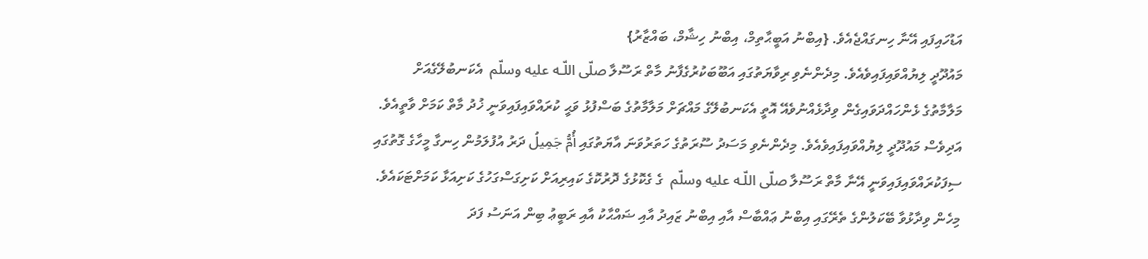އަޑުހައިފައި އޭނާ ހިނގައްޖެއެވެ. {އިބްނު އަބީޙާތިމް، އިބްނު ހިޝާމް، ބައްޒާރު}
މައުދޫދީ ލިޔުއްވައިފައިވެއެވެ. މިދެންނެވި ރިވާޔަތުގައި އަބޫބަކުރުގެފާނު މާތް ރަސޫލާ صلّى اللّـه عليه وسلّم  އެކަނބުލޭގެއަށް މަލާމާތުގެ ޅެންހައްދަވައިގެން ވިދާޅެއްނުވެއޭ އޮތީ އެކަނބުލޭގެ މައްޗަށް މަލާމާތުގެ ބަސްފުޅު ވަޙީ ކުރައްވައިފައިވަނީ ޚުދު މާތް ކަމަށް ވާތީއެވެ.
އަދިވެސް މައުދޫދީ ލިޔުއްވައިފައިވެއެވެ. މިދެންނެވި މަސަދު ސޫރަތުގެ ހަތަރުވަނަ އާޔަތުގައި أُمُّ جَمِيلُ ދަރު އުފުލަމުން ހިނގާ މީހާގެ ގޮތުގައި ސިފަކުރައްވައިފައިވަނީ އޭނާ މާތް ރަސޫލާ صلّى اللّـه عليه وسلّم  ގެ ގެކޮޅުގެ ދޮރުކޮގެ ކައިރިއަށް ކަށިގަސްގަހުގެ ކަށިއަޅާ ކަމަށްޓަކައެވެ. މިހެން ވިދާޅުވާ ބޭކަލުންގެ ތެރޭގައި އިބްނު ޢައްބާސް އާއި އިބްނު ޒައިދު އާއި ޟައްޙާކު އާއި ރަބީޢު ބިން އަނަސު ފަދަ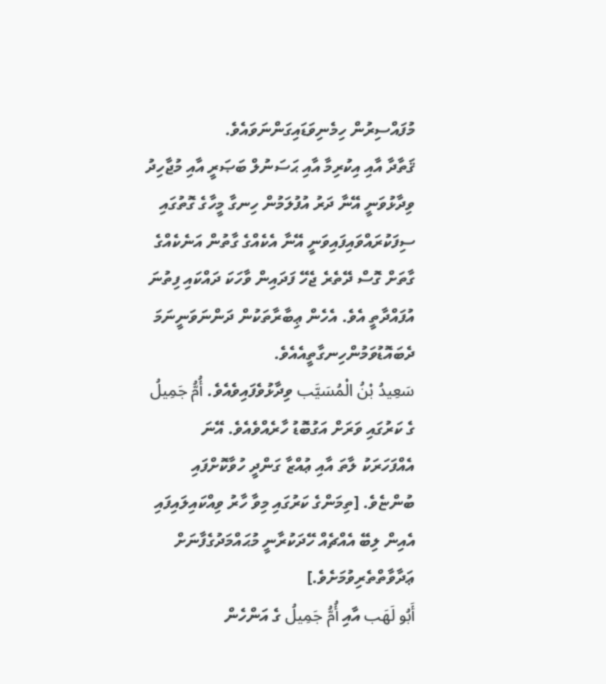މުފައްސިރުން ހިމެނިވަޑައިގަންނަވައެވެ.
ޤަތާދާ އާއި އިކުރިމާ އާއި ޙަސަނުލް ބަޞަރީ އާއި މުޖާހިދު ވިދާޅުވަނީ އޭނާ ދަރު އުފުލަމުން ހިނގާ މީހާގެ ގޮތުގައި ސިފަކުރައްވައިފައިވަނީ އޭނާ އެކެއްގެ ގާތުން އަނެކެއްގެ ގާތަށް ގޮސް ދޭތެރެ ޖެހޭ ފަދައިން ވާހަކަ ދައްކައި ފިތުނަ އުފައްދާތީ އެވެ. އެހެން ޢިބާރާތަކުން ދަންނަވަނީނަމަ ދެބައޮޑުވަމުންހިނގާތީއެއެވެ.
سَعِيدُ بْنُ الْمُسَيَّب ވިދާޅުވެފައިވެއެވެ. أُمُّ جَمِيلُ ގެ ކަރުގައި ވަރަށް އަގުބޮޑު ހާރެއްވެއެވެ. އޭނަ އެއްފަހަރަކު ލާތަ އާއި ޢުއްޒާ ގަންދީ ހުވާކޮށްފައި ބުންޏެވެ. [ތިމަންގެ ކަރުގައި މިވާ ހާރު ވިއްކައިލައިފައި އެއިން ލިބޭ އެއްޗެއް ހޭދަކުރާނީ މުޙައްމަދުގެފާނަށް ޢަދާވާތްތެރިވުމަށެވެ.]
أَبُو لَهَب އާއި أُمُّ جَمِيلُ ގެ އަންހެން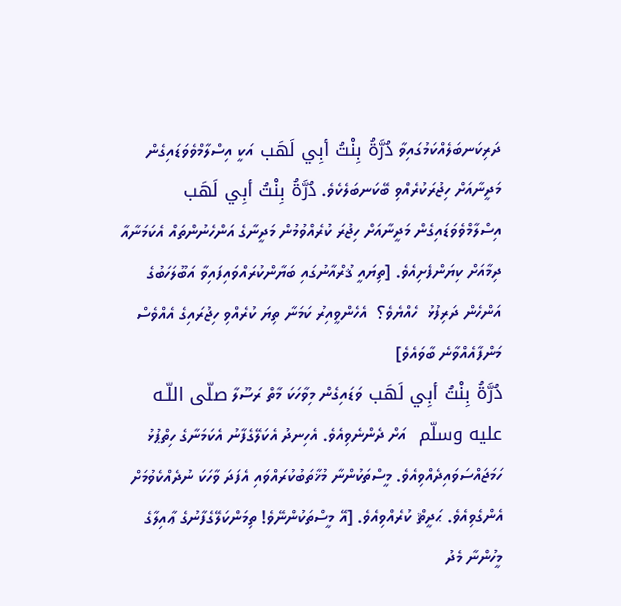ދަރިކަނބަލެއްކަމުގައިވާ دُرَّةُ بِنْتُ أبِي لَهَب އަކީ އިސްލާމްވެވަޑައިގެން މަދީނާއަށް ހިޖުރަކުރެއްވި ބޭކަނބަލެކެވެ. دُرَّةُ بِنْتُ أبِي لَهَب އިސްލާމްވެވަޑައިގެން މަދީނާއަށް ހިޖުރަ ކުރެއްވުމުން މަދީނާގެ އަންހެނުންތައް އެކަމަނާއާ ދިމާއަށް ކިޔަންފެށިއެވެ. [ތިޔައީ ޤުރްއާނުގައި ބަޔާންކުރައްވައިފައިވާ އަބޫލަހަބުގެ އަންހެން ދަރިފުޅު  ހެއްޔެވެ؟  އެހެންވީއިރު ކަމަނާ ތިޔަ ކުރެއްވި ހިޖުރައިގެ އެއްވެސް މަންފާއެއްވާނެ ބާވައެވެ]
دُرَّةُ بِنْتُ أبِي لَهَب ވަޑައިގެން މިވާހަކަ މާތް ރަސޫލާ صلّى اللّـه عليه وسلّم  އަށް ދެންނެވިއެވެ. އެހިނދު އެކަލޭގެފާނު އެކަމަނާގެ ހިތްޕުޅު ހަމަޖައްސަވައިދެއްވިއެވެ. މީސްތަކުންނާ މުޚާތަބުކުރައްވައި އެފަދަ ވާހަކަ ނުދެއްކެވުމަށް އެންގެވިއެވެ. ޙަދީޘް ކުރެއްވިއެވެ. [އޭ މީސްތަކުންނޭވެ! ތިމަންކަލޭގެފާނުގެ ޢާއިލާގެ މީހުންނާ މެދު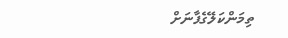ތިމަންކަލޭގެފާނަށް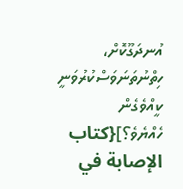އުނދަގޫކޮށް، ހިތްނުތަނަވަސްކުރުވަނީ ކީއްވެގެން ހެއްޔެވެ؟]{كتاب الإصابة في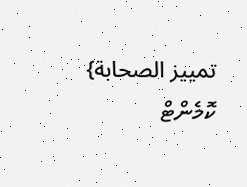تمييز الصحابة}
ކޮމެންޓް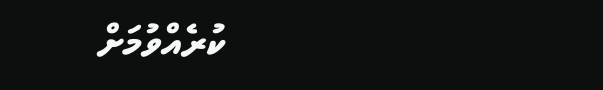ކުރެއްވުމަށް